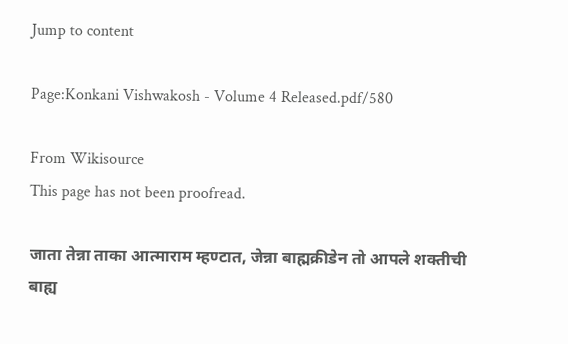Jump to content

Page:Konkani Vishwakosh - Volume 4 Released.pdf/580

From Wikisource
This page has not been proofread.

जाता तेन्ना ताका आत्माराम म्हण्टात, जेन्ना बाह्मक्रीडेन तो आपले शक्तीची बाह्य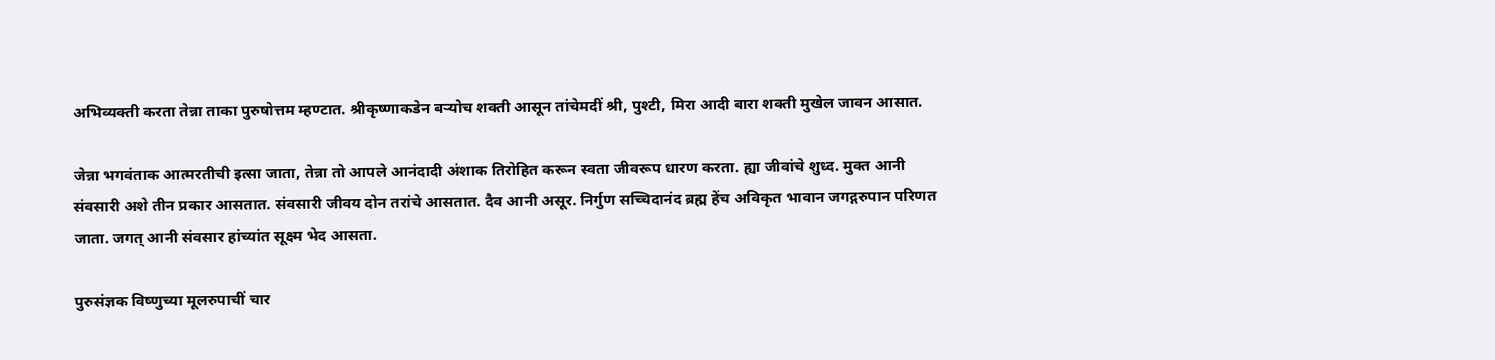अभिव्यक्ती करता तेन्ना ताका पुरुषोत्तम म्हण्टात. श्रीकृष्णाकडेन बऱ्योच शक्ती आसून तांचेमदीं श्री, पुश्टी, मिरा आदी बारा शक्ती मुखेल जावन आसात.

जेन्ना भगवंताक आत्मरतीची इत्सा जाता, तेन्ना तो आपले आनंदादी अंशाक तिरोहित करून स्वता जीवरूप धारण करता. ह्या जीवांचे शुध्द. मुक्त आनी संवसारी अशे तीन प्रकार आसतात. संवसारी जीवय दोन तरांचे आसतात. दैव आनी असूर. निर्गुण सच्चिदानंद ब्रह्म हेंच अविकृत भावान जगद्गरुपान परिणत जाता. जगत् आनी संवसार हांच्यांत सूक्ष्म भेद आसता.

पुरुसंज्ञक विष्णुच्या मूलरुपाचीं चार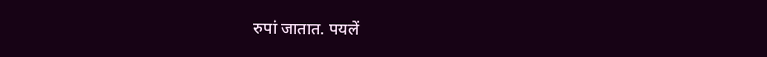रुपां जातात. पयलें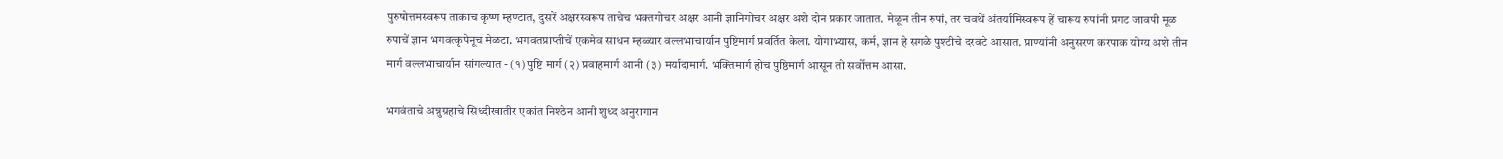पुरुषोत्तमस्वरूप ताकाच कृष्ण म्हण्टात, दुसरें अक्षरस्वरूप ताचेच भक्तगोचर अक्षर आनी ज्ञानिगोचर अक्षर अशे दोन प्रकार जातात. मेळून तीन रुपां, तर चवथें अंतर्यामिस्वरूप हें चारूय रुपांनी प्रगट जावपी मूळ रुपाचें ज्ञान भगवत्कृपेनूच मेळटा. भगवतप्राप्तीचें एकमेव साधन म्हळ्यार वल्लभाचार्यान पुष्टिमार्ग प्रवर्तित केला. योगाभ्यास, कर्म, ज्ञान हे सगळे पुश्टीचे दरवटे आसात. प्राण्यांनी अनुसरण करपाक योग्य अशे तीन मार्ग वल्लभाचार्यान सांगल्यात - (१) पुष्टि मार्ग (२) प्रवाहमार्ग आनी (३) मर्यादामार्ग. भक्तिमार्ग होच पुष्ठिमार्ग आसून तो सर्वोत्तम आसा.

भगवंताचे अन्नुग्रहाचे सिध्दीखातीर एकांत निश्ठेन आनी शुध्द अनुरागान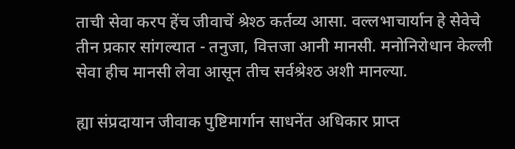ताची सेवा करप हेंच जीवाचें श्रेश्ठ कर्तव्य आसा. वल्लभाचार्यान हे सेवेचे तीन प्रकार सांगल्यात - तनुजा, वित्तजा आनी मानसी. मनोनिरोधान केल्ली सेवा हीच मानसी लेवा आसून तीच सर्वश्रेश्ठ अशी मानल्या.

ह्या संप्रदायान जीवाक पुष्टिमार्गान साधनेंत अधिकार प्राप्त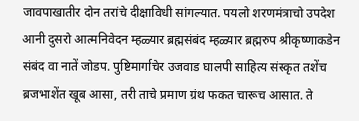जावपाखातीर दोन तरांचे दीक्षाविधी सांगल्यात. पयलो शरणमंत्राचो उपदेश आनी दुसरो आत्मनिवेदन म्हळ्यार ब्रह्मसंबंद म्हळ्यार ब्रह्मरुप श्रीकृष्णाकडेन संबंद वा नातें जोडप. पुष्टिमार्गाचेर उजवाड घालपी साहित्य संस्कृत तशेंच ब्रजभाशेंत खूब आसा, तरी ताचे प्रमाण ग्रंथ फकत चारूच आसात. ते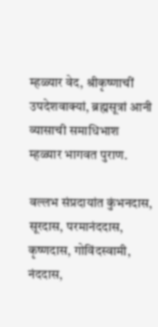म्हळ्यार वेद, श्रीकृष्णाचीं उपदेशवाक्यां, ब्रह्मसूत्रां आनी व्यासाची समाधिभाश म्हळ्यार भागवत पुराण.

वल्लभ संप्रदायांत कुंभनदास, सूरदास, परमानंददास, कृष्णदास, गोविंदस्वामी, नंददास,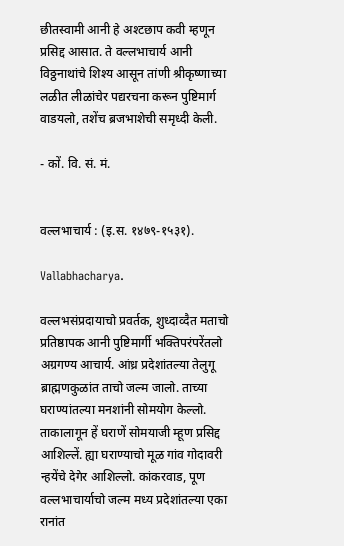छीतस्वामी आनी हे अश्टछाप कवी म्हणून प्रसिद्द आसात. ते वल्लभाचार्य आनी विठ्ठनाथांचे शिश्य आसून तांणी श्रीकृष्णाच्या लळीत लीळांचेर पद्यरचना करून पुष्टिमार्ग वाडयलो, तशेंच ब्रजभाशेची समृध्दी केली.

- कों. वि. सं. मं.


वल्लभाचार्य : (इ.स. १४७९-१५३१).

Vallabhacharya.

वल्लभसंप्रदायाचो प्रवर्तक, शुध्दाव्दैत मताचो प्रतिष्ठापक आनी पुष्टिमार्गी भक्तिपरंपरेंतलो अग्रगण्य आचार्य. आंध्र प्रदेशांतल्या तेलुगू ब्राह्मणकुळांत ताचो जल्म जालो. ताच्या घराण्यांतल्या मनशांनी सोमयोग केल्लो. ताकालागून हें घराणें सोमयाजी म्हूण प्रसिद्द आशिल्लें. ह्या घराण्याचो मूळ गांव गोदावरी न्हयेंचे देगेर आशिल्लो. कांकरवाड, पूण वल्लभाचार्याचो जल्म मध्य प्रदेशांतल्या एका रानांत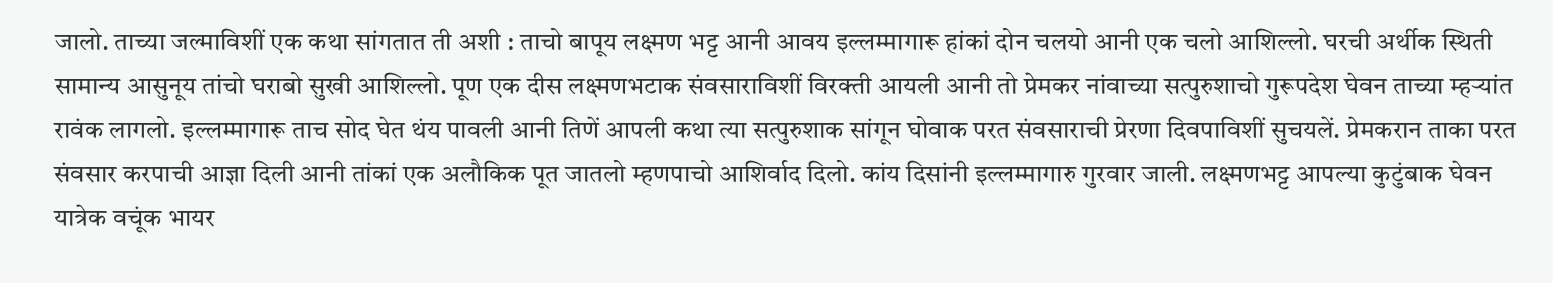जालो. ताच्या जल्माविशीं एक कथा सांगतात ती अशी : ताचो बापूय लक्ष्मण भट्ट आनी आवय इल्लम्मागारू हांकां दोन चलयो आनी एक चलो आशिल्लो. घरची अर्थीक स्थिती सामान्य आसुनूय तांचो घराबो सुखी आशिल्लो. पूण एक दीस लक्ष्मणभटाक संवसाराविशीं विरक्ती आयली आनी तो प्रेमकर नांवाच्या सत्पुरुशाचो गुरूपदेश घेवन ताच्या म्हऱ्यांत रावंक लागलो. इल्लम्मागारू ताच सोद घेत थंय पावली आनी तिणें आपली कथा त्या सत्पुरुशाक सांगून घोवाक परत संवसाराची प्रेरणा दिवपाविशीं सुचयलें. प्रेमकरान ताका परत संवसार करपाची आज्ञा दिली आनी तांकां एक अलौकिक पूत जातलो म्हणपाचो आशिर्वाद दिलो. कांय दिसांनी इल्लम्मागारु गुरवार जाली. लक्ष्मणभट्ट आपल्या कुटुंबाक घेवन यात्रेक वचूंक भायर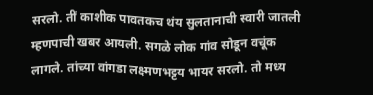सरलो. तीं काशीक पावतकच थंय सुलतानाची स्वारी जातली म्हणपाची खबर आयली. सगळे लोक गांव सोडून वचूंक लागले. तांच्या वांगडा लक्ष्मणभट्टय भायर सरलो. तो मध्य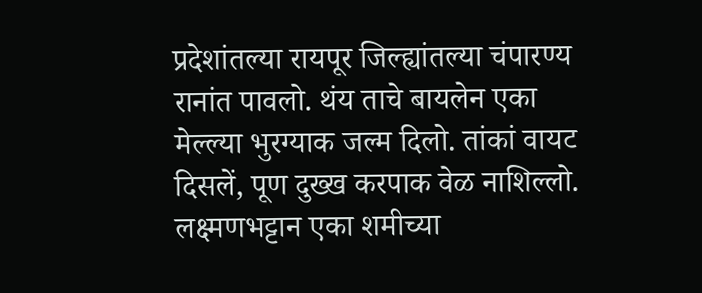प्रदेशांतल्या रायपूर जिल्ह्यांतल्या चंपारण्य रानांत पावलो. थंय ताचे बायलेन एका मेल्ल्या भुरग्याक जल्म दिलो. तांकां वायट दिसलें, पूण दुख्ख करपाक वेळ नाशिल्लो. लक्ष्मणभट्टान एका शमीच्या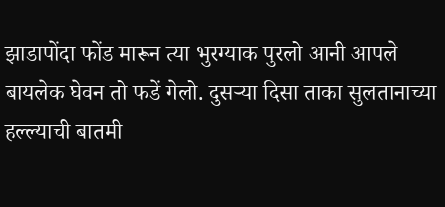झाडापोंदा फोंड मारून त्या भुरग्याक पुरलो आनी आपले बायलेक घेवन तो फडें गेलो. दुसऱ्या दिसा ताका सुलतानाच्या हल्ल्याची बातमी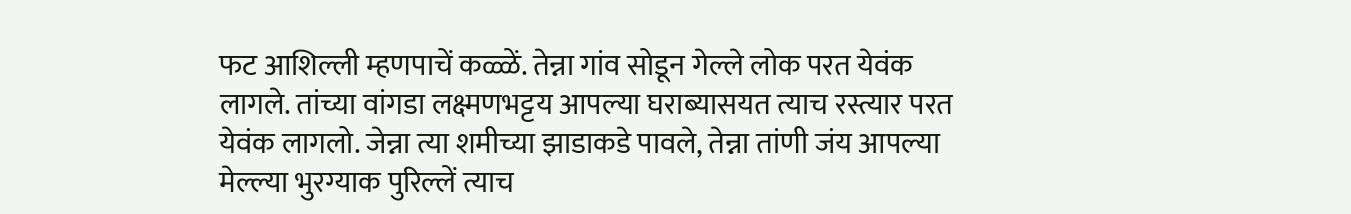फट आशिल्ली म्हणपाचें कळ्ळें. तेन्ना गांव सोडून गेल्ले लोक परत येवंक लागले. तांच्या वांगडा लक्ष्मणभट्टय आपल्या घराब्यासयत त्याच रस्त्यार परत येवंक लागलो. जेन्ना त्या शमीच्या झाडाकडे पावले, तेन्ना तांणी जंय आपल्या मेल्ल्या भुरग्याक पुरिल्लें त्याच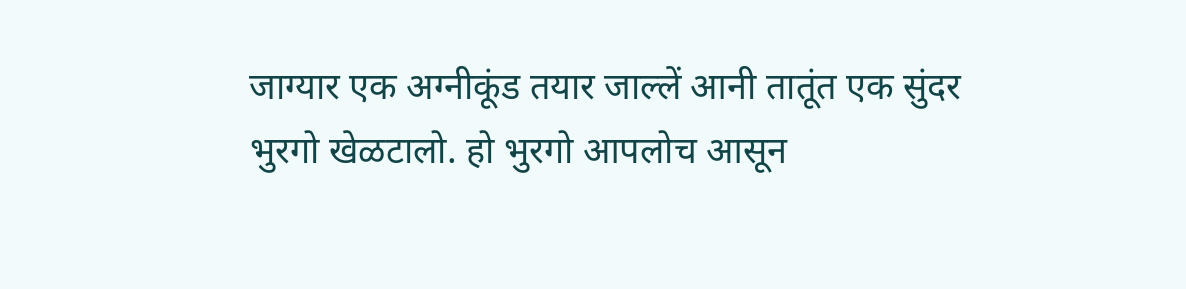जाग्यार एक अग्नीकूंड तयार जाल्लें आनी तातूंत एक सुंदर भुरगो खेळटालो. हो भुरगो आपलोच आसून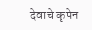देवाचे कृपेन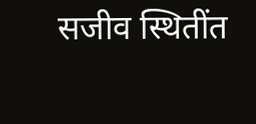सजीव स्थितींत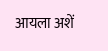आयला अशें